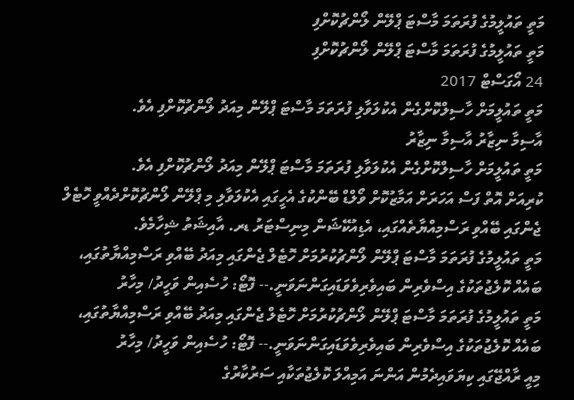މަތީ ތައުލީމުގެ ފުރަތަމަ މާސްޓަ ޕްލޭން ލޯންޗުކޮށްފި
މަތީ ތައުލީމުގެ ފުރަތަމަ މާސްޓަ ޕްލޭން ލޯންޗުކޮށްފި
24 އޯގަސްޓް 2017
މަތީ ތައުލީމަށް ހާސިލްކޮށްގެން އެކުލަވާލި ފުރަތަމަ މާސްޓަ ޕްލޭން މިއަދު ލޯންޗުކޮށްފި އެވެ.
އާސިމާ ނިޒާރު އާސިމާ ނިޒާރު
މަތީ ތައުލީމަށް ހާސިލްކޮށްގެން އެކުލަވާލި ފުރަތަމަ މާސްޓަ ޕްލޭން މިއަދު ލޯންޗުކޮށްފި އެވެ.
ކުރިއަށް އޮތް ފަސް އަހަރަށް އަމާޒުކޮށް ވޯލްޑް ބޭންކުގެ އެހީގައި އެކުލަވާލި މި ޕްލޭން ލޯންޗުކޮށްދެއްވީ ހޮޓެލް ޖެންގައި ބޭއްވި ރަސްމިއްޔާތެއްގައި، އެޑިއުކޭޝަން މިނިސްޓަރު ޑރ. އާއިޝަތު ޝިހާމެވެ.
މަތީ ތައުލީމުގެ ފުރަތަމަ މާސްޓަ ޕްލޭން ލޯންޗުކުރުމަށް ހޮޓެލް ޖެންގައި މިއަދު ބޭއްވި ރަސްމިއްޔާތުގައި، ބައެއް ކޮލެޖުތަކުގެ އިސްވެރިން ބައިވެރިވެވަޑައިގަންނަވަނީ.-- ފޮޓޯ: ހުސެއިން ވަހީދު/ މިހާރު
މަތީ ތައުލީމުގެ ފުރަތަމަ މާސްޓަ ޕްލޭން ލޯންޗުކުރުމަށް ހޮޓެލް ޖެންގައި މިއަދު ބޭއްވި ރަސްމިއްޔާތުގައި، ބައެއް ކޮލެޖުތަކުގެ އިސްވެރިން ބައިވެރިވެވަޑައިގަންނަވަނީ.-- ފޮޓޯ: ހުސެއިން ވަހީދު/ މިހާރު
މިއީ ރާއްޖޭގައި ކިޔަވައިދެމުން އަންނަ އަމިއްލަ ކޮލެޖުތަކާއި ސަރުކާރުގެ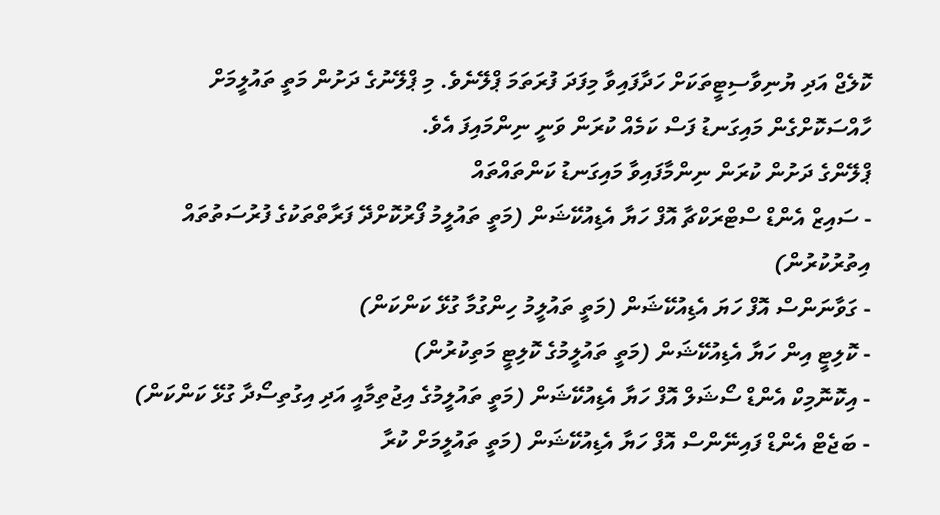ކޮލެޖް އަދި ޔުނިވާސިޓީތަކަށް ހަދާފައިވާ މިފަދަ ފުރަތަމަ ޕްލޭނެވެ. މި ޕްލޭނުގެ ދަށުން މަތީ ތައުލީމަށް ހާއްސަކޮށްގެން މައިގަނޑު ފަސް ކަމެއް ކުރަން ވަނީ ނިންމައިފަ އެވެ.
ޕްލޭންގެ ދަށުން ކުރަން ނިންމާފައިވާ މައިގަނޑު ކަންތައްތައް
- ސައިޒް އެންޑް ސްޓްރަކްޗާ އޮފް ހަޔާ އެޑިއުކޭޝަން (މަތީ ތައުލީމު ފޯރުކޮށްދޭ ފަރާތްތަކުގެ ފުރުސަތުތައް އިތުރުކުރުން)
- ގަވާނަންސް އޮފް ހަޔަ އެޑިއުކޭޝަން (މަތީ ތައުލީމު ހިންގުމާ ގުޅޭ ކަންކަން)
- ކޮލިޓީ އިން ހަޔާ އެޑިއުކޭޝަން (މަތީ ތައުލީމުގެ ކޮލިޓީ މަތިކުރުން)
- އިކޮނޮމިކް އެންޑް ސޯޝަލް އޮފް ހަޔާ އެޑިއުކޭޝަން (މަތީ ތައުލީމުގެ އިޖުތިމާއީ އަދި އިގުތިސޯދާ ގުޅޭ ކަންކަން)
- ބަޖެޓް އެންޑް ފައިނޭންސް އޮފް ހަޔާ އެޑިއުކޭޝަން (މަތީ ތައުލީމަށް ކުރާ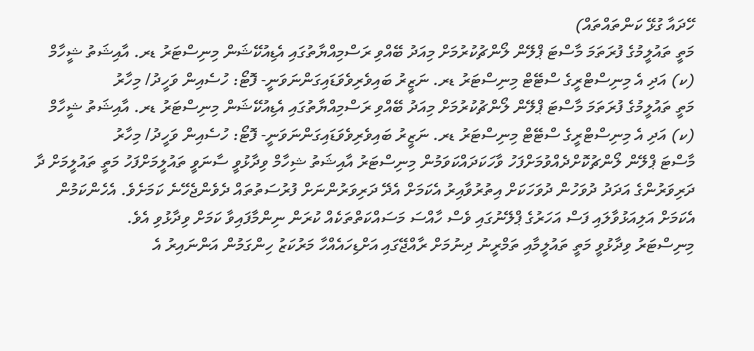ހޭދައާ ގުޅޭ ކަންތައްތައް)
މަތީ ތައުލީމުގެ ފުރަތަމަ މާސްޓަ ޕްލޭން ލޯންޗުކުރުމަށް މިއަދު ބޭއްވި ރަސްމިއްޔާތުގައި އެޑިއުކޭޝަން މިނިސްޓަރު ޑރ. އާއިޝަތު ޝީހާމް (ކ) އަދި އެ މިނިސްޓްރީގެ ސްޓޭޓް މިނިސްޓަރު ޑރ. ނަޒީރު ބައިވެރިވެވަޑައިގަންނަވަނީ- ފޮޓޯ: ހުސެއިން ވަހީދު/ މިހާރު
މަތީ ތައުލީމުގެ ފުރަތަމަ މާސްޓަ ޕްލޭން ލޯންޗުކުރުމަށް މިއަދު ބޭއްވި ރަސްމިއްޔާތުގައި އެޑިއުކޭޝަން މިނިސްޓަރު ޑރ. އާއިޝަތު ޝީހާމް (ކ) އަދި އެ މިނިސްޓްރީގެ ސްޓޭޓް މިނިސްޓަރު ޑރ. ނަޒީރު ބައިވެރިވެވަޑައިގަންނަވަނީ- ފޮޓޯ: ހުސެއިން ވަހީދު/ މިހާރު
މާސްޓަ ޕްލޭން ލޯންޗުކޮށްދެއްވުމަށްފަހު ވާހަކަދައްކަވަމުން މިނިސްޓަރު އާއިޝަތު ޝިހާމް ވިދާޅުވީ ސާނަވީ ތައުލީމަށްފަހު މަތީ ތައުލީމަށް ދާ ދަރިވަރުންގެ އަދަދު ދުވަހުން ދުވަހަކަށް އިތުރުވާއިރު އެކަމަށް އެދޭ ދަރިވަރުންނަށް ފުރުސަތުތައް ދެވެންޖެހޭނެ ކަމަށެވެ. އެހެންކަމުން އެކަމަށް އަލިއަޅުވާލައި ފަސް އަހަރުގެ ޕްލޭނުގައި ވެސް ހާއްސަ މަސައްކަތްތަކެއް ކުރަން ނިންމާފައިވާ ކަމަށް ވިދާޅުވި އެވެ.
މިނިސްޓަރު ވިދާޅުވީ މަތީ ތައުލީމާއި ތަމްރީނު ދިނުމަށް ރާއްޖޭގައި އަށްޑިހައެއްހާ މަރުކަޒު ހިންގަމުން އަންނައިރު އެ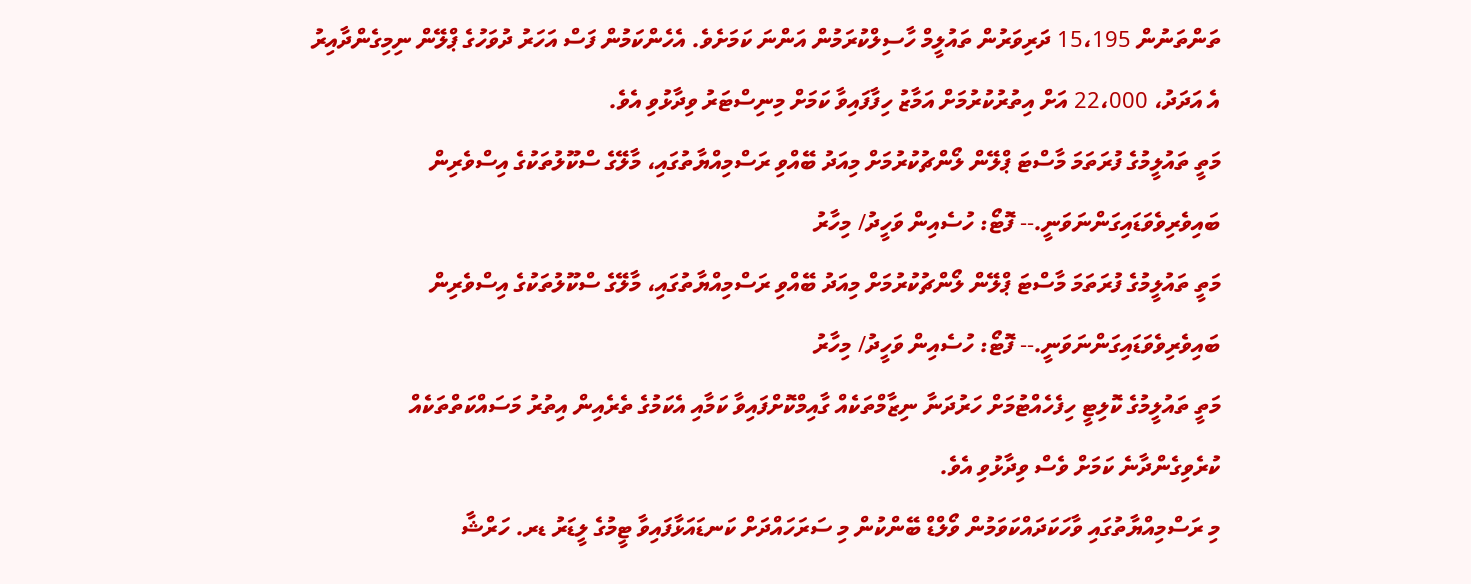ތަންތަނުން 15،195 ދަރިވަރުން ތައުލީމް ހާސިލްކުރަމުން އަންނަ ކަމަށެވެ. އެހެންކަމުން ފަސް އަހަރު ދުވަހުގެ ޕްލޭން ނިމިގެންދާއިރު އެ އަދަދު، 22،000 އަށް އިތުރުކުރުމަށް އަމާޒު ހިފާފައިވާ ކަމަށް މިނިސްޓަރު ވިދާޅުވި އެވެ.
މަތީ ތައުލީމުގެ ފުރަތަމަ މާސްޓަ ޕްލޭން ލޯންޗުކުރުމަށް މިއަދު ބޭއްވި ރަސްމިއްޔާތުގައި، މާލޭގެ ސްކޫލުތަކުގެ އިސްވެރިން ބައިވެރިވެވަޑައިގަންނަވަނީ.-- ފޮޓޯ: ހުސެއިން ވަހީދު/ މިހާރު
މަތީ ތައުލީމުގެ ފުރަތަމަ މާސްޓަ ޕްލޭން ލޯންޗުކުރުމަށް މިއަދު ބޭއްވި ރަސްމިއްޔާތުގައި، މާލޭގެ ސްކޫލުތަކުގެ އިސްވެރިން ބައިވެރިވެވަޑައިގަންނަވަނީ.-- ފޮޓޯ: ހުސެއިން ވަހީދު/ މިހާރު
މަތީ ތައުލީމުގެ ކޮލިޓީ ހިފެހެއްޓުމަށް ހަރުދަނާ ނިޒާމްތަކެއް ގާއިމްކޮށްފައިވާ ކަމާއި އެކަމުގެ ތެރެއިން އިތުރު މަސައްކަތްތަކެއް ކުރެވިގެންދާނެ ކަމަށް ވެސް ވިދާޅުވި އެވެ.
މި ރަސްމިއްޔާތުގައި ވާހަކަދައްކަވަމުން ވޯލްޑް ބޭންކުން މި ސަރަހައްދަށް ކަނޑައަޅާފައިވާ ޓީމުގެ ލީޑަރު ޑރ. ހަރްޝާ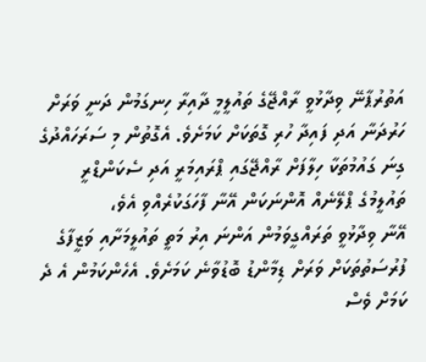އަތުރުޕާނޭ ވިދާޅުވީ ރާއްޖޭގެ ތައުލީމީ ދާއިރާ ހިނގަމުން ދަނީ ވަރަށް ހަރުދަނާ އަދި ފައިދާ ހުރި ގޮތަކަށް ކަމަށެވެ. އެގޮތުން މި ސަރަހައްދުގެ ގިނަ ގައުމުތަކާ ހިލާފަށް ރާއްޖޭގައި ޕްރައިމަރީ އަދި ސެކަންޑްރީ ތައުލީމުގެ ޕްލޭނެއް އޮންނަކަން އޭނާ ފާހަގަކުރެއްވި އެވެ،
އޭނާ ވިދާޅުވީ ތަރައްގީވަމުން އަންނަ އިރު މަތީ ތައުލީމަށާއި ވަޒީފާގެ ފުރުސަތުތަކަށް ވަރަށް ޑިމާންޑު ބޮޑުވާނެ ކަމަށެވެ. އެހެންކަމުން އެ ދެ ކަމަށް ވެސް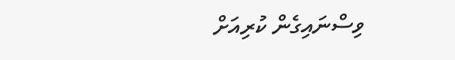ވިސްނައިގެން ކުރިއަށް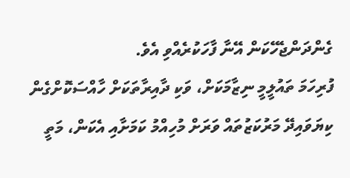ގެންދަންޖެހޭކަން އޭނާ ފާހަކުރެއްވި އެވެ.
ފުރިހަމަ ތައުލީމީ ނިޒާމަކަށް، ވަކި ދާއިރާތަކަށް ހާއްސަކޮށްގެން ކިޔަވައިދޭ މަރުކަޒުތައް ވަރަށް މުހިއްމު ކަމަށާއި އެކަން، މަތީ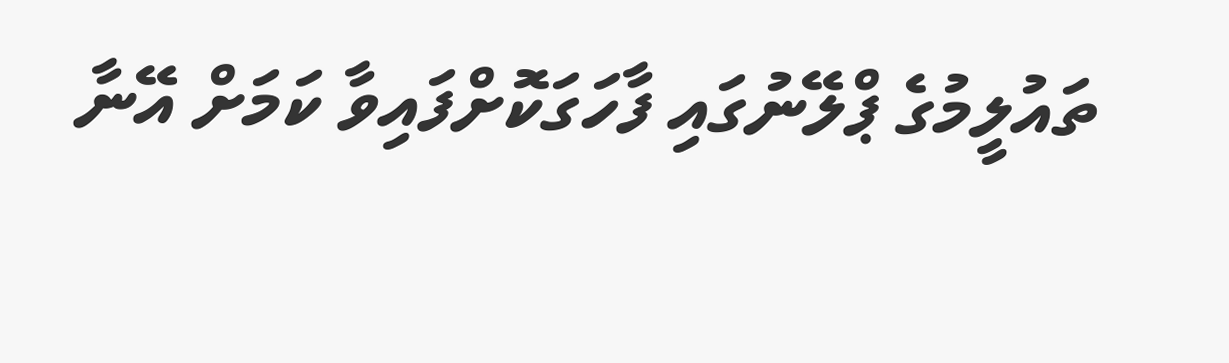ތައުލީމުގެ ޕްލޭނުގައި ފާހަގަކޮށްފައިވާ ކަމަށް އޭނާ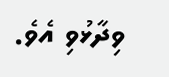ވިދާޅުވި އެވެ.